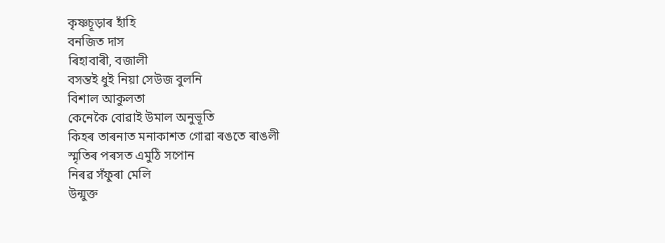কৃষ্ণচূড়াৰ হাঁহি
বনজিত দাস
ৰিহাবাৰী, বজালী
বসন্তই ধুই নিয়া সেউজ বুলনি
বিশাল আকুলতা
কেনেকৈ বোৱাই উমাল অনুভূতি
কিহৰ তাৰনাত মনাকাশত গোৱা ৰঙতে ৰাঙলী
স্মৃতিৰ পৰসত এমুঠি সপোন
নিৰৱ সঁফুৰা মেলি
উন্মুক্ত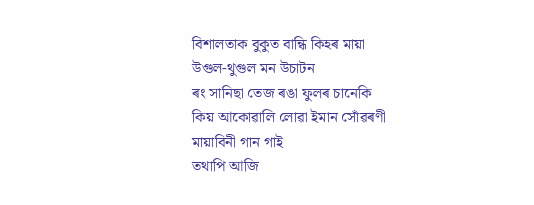বিশালতাক বুকুত বান্ধি কিহৰ মায়া
উগুল-থুগুল মন উচাটন
ৰং সানিছা তেজ ৰঙা ফুলৰ চানেকি
কিয় আকোৱালি লোৱা ইমান সোঁৱৰণী
মায়াবিনী গান গাই
তথাপি আজি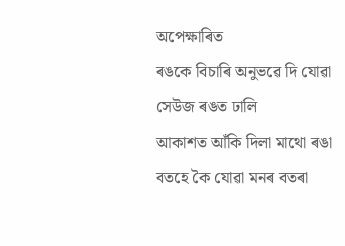অপেক্ষাৰিত
ৰঙকে বিচাৰি অনুভৱে দি যোৱা
সেউজ ৰঙত ঢালি
আকাশত আঁকি দিলা মাথো ৰঙা
বতহে কৈ যোৱা মনৰ বতৰা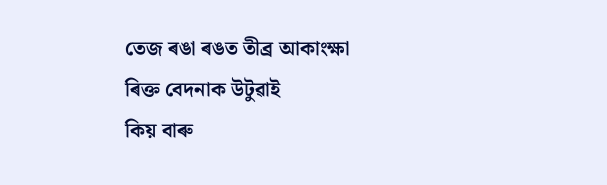তেজ ৰঙা ৰঙত তীব্ৰ আকাংক্ষা
ৰিক্ত বেদনাক উটুৱাই
কিয় বাৰু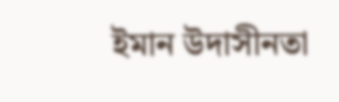ইমান উদাসীনতা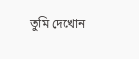তুমি দেখোন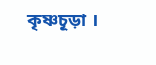কৃষ্ণচূড়া ।